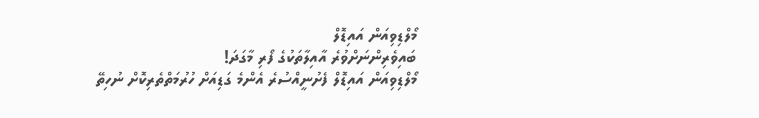މޯލްޑިވިއަން އައިޑޮލް
ބައިވެރިންނަށްވުރެ އާއިލާތަކުގެ ފޯރި މާގަދަ!
މޯލްޑިވިއަން އައިޑޮލް ފެށުނީއްސުރެ އެންމެ ގަޑިއަށް ހުރުމަތްތެރިކޮށް ނުހިތޭ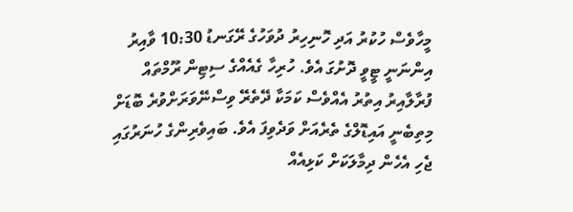މީހާވެސް ހުކުރު އަދި ހޮނިހިރު ދުވަހުގެ ރޭގަނޑު 10:30 ވާއިރު އިންނަނީ ޓީވީ ދޮށުގަ އެވެ. ހުރިހާ ގެއެއްގެ ސިޓިން ރޫމްތައް ފުރާލާއިރު އިތުރު އެއްވެސް ކަމަކާ ދޭތެރޭ ވިސްނޭވަރަށްވުރެ ބޮޑަށް މިތިބެނީ އައިޑޮލްގެ ތެރެއަށް ވަދެވިފަ އެވެ. ބައިވެރިންގެ ހުނަރުގައި ޖެހި އެހެން ދިމާލަކަށް ކަޅިއެއް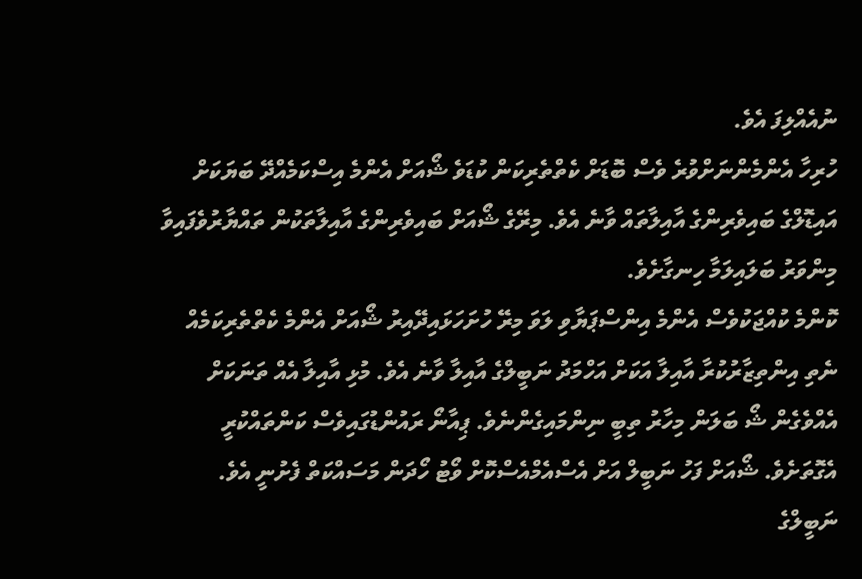ނުއެއްލިފަ އެވެ.
ހުރިހާ އެންމެންނަށްވުރެ ވެސް ބޮޑަށް ކެތްތެރިކަން ކުޑަވެ ޝޯއަށް އެންމެ އިސްކަމެއްދޭ ބަޔަކަށް އައިޑޮލްގެ ބައިވެރިންގެ އާއިލާތައް ވާނެ އެވެ. މިރޭގެ ޝޯއަށް ބައިވެރިންގެ އާއިލާތަކުން ތައްޔާރުވެފައިވާ މިންވަރު ބަލައިލަމާ ހިނގާށެވެ.
ކޮންމެ ކުއްޖަކުވެސް އެންމެ އިންސްޕަޔާވި ލަވަ މިރޭ ހުށަހަޅައިދޭއިރު ޝޯއަށް އެންމެ ކެތްތެރިކަމެއް ނެތި އިންތިޒާރުކުރާ އާއިލާ އަކަށް އަހްމަދު ނަބީލްގެ އާއިލާ ވާނެ އެވެ. މުޅި އާއިލާ އެއް ތަނަކަށް އެއްވެގެން ޝޯ ބަލަން މިހާރު ތިބީ ނިންމައިގެންނެވެ. ޕިއާނޯ ރައުންޑުގައިވެސް ކަންތައްކުރީ އެގޮތަށެވެ. ޝޯއަށް ފަހު ނަބީލް އަށް އެސްއެމްއެސްކޮށް ވޯޓު ހޯދަން މަސައްކަތް ފެށުނީ އެވެ. ނަބީލްގެ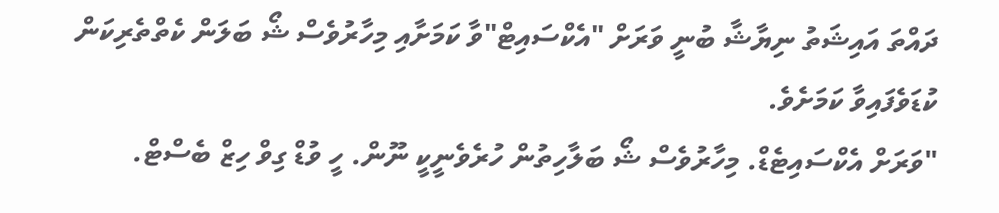ދައްތަ އައިޝަތު ނިޔާޝާ ބުނީ ވަރަށް "އެކްސައިޓް"ވާ ކަމަށާއި މިހާރުވެސް ޝޯ ބަލަން ކެތްތެރިކަން ކުޑަވެފައިވާ ކަމަށެވެ.
"ވަރަށް އެކްސައިޓެޑް. މިހާރުވެސް ޝޯ ބަލާހިތުން ހުރެވެނީކީ ނޫން. ހީ ވުޑް ގިވް ހިޒް ބެސްޓް.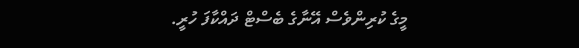މީގެ ކުރިންވެސް އޭނާގެ ބެސްޓް ދައްކާފަ ހުރީ.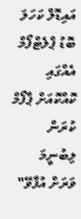އައިޑޮލް ކަހަލަ ބޮޑު ޕްލެޓްފޯމް އެއްގައި ކޮއްކޮއަށް ޕާފޯމް ކުރަން ލިބުނީމަ ވަރަށް އުފާވޭ"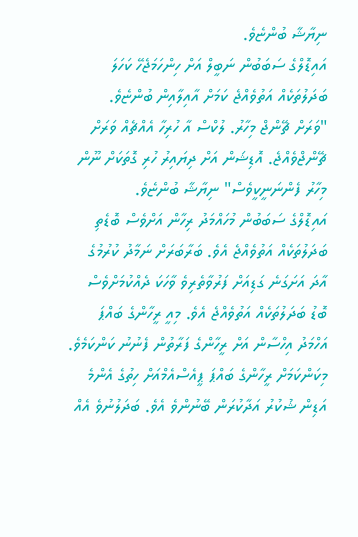ނިޔާޝާ ބުންޏެވެ.
އައިޑޮލްގެ ސަބަބުން ނަބީލް އަށް ހިންހަމަޖެހޭ ކަހަލަ ބަދަލުތަކެއް އަތުވެއްޖެ ކަމަށް އާއިލާއިން ބުންޏެވެ.
"ވަރަށް ޗޭންޖް މިހާރު. ލުކްސް އާ ހުރިހާ އެއްޗެއް ވަރަށް ޗޭންޖްވެއްޖެ. އޮޑިޝަން އަށް ދިޔައިރު ހުރި ގޮތަކަށް ނޫން މިހާރު ފެންނަނީކީވެސް" ނިޔާޝާ ބުންޏެވެ.
އައިޑޮލްގެ ސަބަބުން މުހައްމަދު ރިހާން އަށްވެސް ބޮޑެތި ބަދަލުތަކެއް އަތުވެއްޖެ އެވެ. ބަރާބަރަށް ނަމާދު ކުރުމުގެ އާދަ އަށަގަނެ ގަޑިއަށް ފަރުވާތެރިވެ ވާހަކަ ދެއްކުމަށްވެސް ބޮޑު ބަދަލުތަކެއް އަތުވެއްޖެ އެވެ. މިއީ ރީހާންގެ ބައްޕަ އަހްމަދު އިހްސާން އަށް ރީހާންގެ ފަރާތުން ފެނުނު ކަންކަމެވެ. މިކަންކަމަށް ރީހާންގެ ބައްޕަ ޕީއެސްއެމްއަށް ހިތުގެ އެންމެ އަޑިން ޝުކުރު އަދާކުރަން ބޭނުންވެ އެވެ. ބަދަލުނުވެ އެއް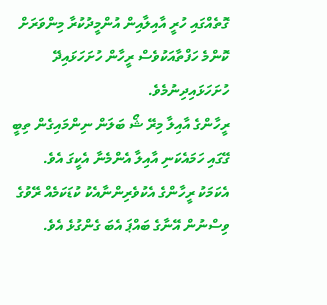ގޮތެއްގައި ހުރީ އާއިލާއިން އުންމީދުކުރާ މިންވަރަށް ކޮންމެ ހަފްތާއަކުވެސް ރީހާން ހުށަހަޅައިދޭ ހުށަހަޅައިދިނުމެވެ.
ރީހާންގެ އާއިލާ މިރޭ ޝޯ ބަލަން ނިންމައިގެން ތިބީ ގޭގައި ހަމައެކަނި އާއިލާ އެންމެނާ އެކީގަ އެވެ. އެކަމަކު ރީހާންގެ އެކުވެރިންނާއެކު ކުޑަކަމެއް ރޭވުގެ ވިސްނުން އޭނާގެ ބައްޕަ އެބަ ގެންގުޅެ އެވެ.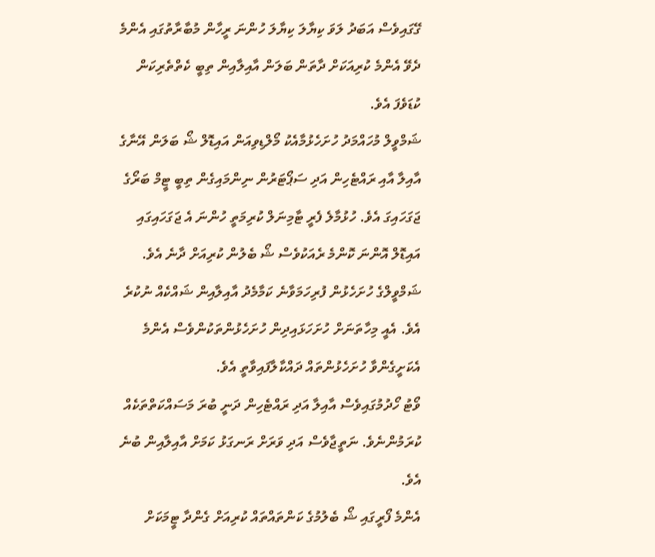ގޭގައިވެސް އަބަދު ލަވަ ކިޔާލަ ކިޔާލަ ހުންނަ ރީހާން މުބާރާތުގައި އެންމެ ދެވޭ އެންމެ ކުރިއަކަށް ދާތަން ބަލަން އާއިލާއިން ތިބީ ކެތްތެރިކަން ކުޑަވެފަ އެވެ.
ޝަމްވީލް މުހައްމަދު ހުށަހެޅުމާއެކު މޯލްޑިވިއަން އައިޑޮލް ޝޯ ބަލަން އޭނާގެ އާއިލާ އާއި ރައްޓެހިން އަދި ސަޕޯޓަރުން ނިންމައިގެން ތިބީ ޓީމް ބަރޯގެ ޖަގަހައިގަ އެވެ. ހުޅުމާލެ ފެރީ ޓާމިނަލް ކުރިމަތީ ހުންނަ އެ ޖަގަހައިގައި އައިޑޮލް އޮންނަ ކޮންމެ ރެއަކުވެސް ޝޯ ބެލުން ކުރިއަށް ދާނެ އެވެ. ޝަމްވީލްގެ ހުށަހެޅުން ފުރިހަމަވާނެ ކަމާމެދު އާއިލާއިން ޝައްކެއް ނުކުރެ އެވެ. އެއީ މިހާތަނަށް ހުށަހަޅައިދިން ހުށަހެޅުންތަކުންވެސް އެންމެ އެކަށީގެންވާ ހުށަހެޅުންތައް ދައްކާލާފައިވާތީ އެވެ.
ވޯޓު ހޯދުމުގައިވެސް އާއިލާ އަދި ރައްޓެހިން ދަނީ ބުރަ މަސައްކަތްތަކެއް ކުރަމުންނެވެ. ނަތީޖާވެސް އަދި ވަރަށް ރަނގަޅު ކަމަށް އާއިލާއިން ބުނެ އެވެ.
އެންމެ ފޯރީގައި ޝޯ ބެލުމުގެ ކަންތައްތައް ކުރިއަށް ގެންދާ ޓީމަކަށް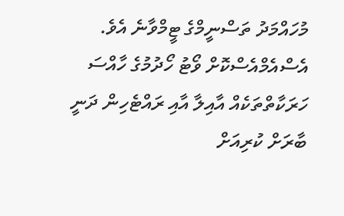މުހައްމަދު ތަސްނީމްގެ ޓީމްވާނެ އެވެ. އެސްއެމްއެސްކޮށް ވޯޓު ހޯދުމުގެ ހާއްސަ ހަރަކާތްތަކެއް އާއިލާ އާއި ރައްޓެހިން ދަނީ ބާރަށް ކުރިއަށް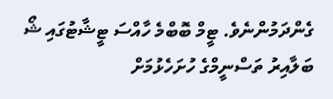ގެންދަމުންނެވެ. ޓީމް ބޮބްމެ ހާއްސަ ޓީޝާޓުގައި ޝޯ ބަލާއިރު ތަސްނީމްގެ ހުށަހެޅުމަށް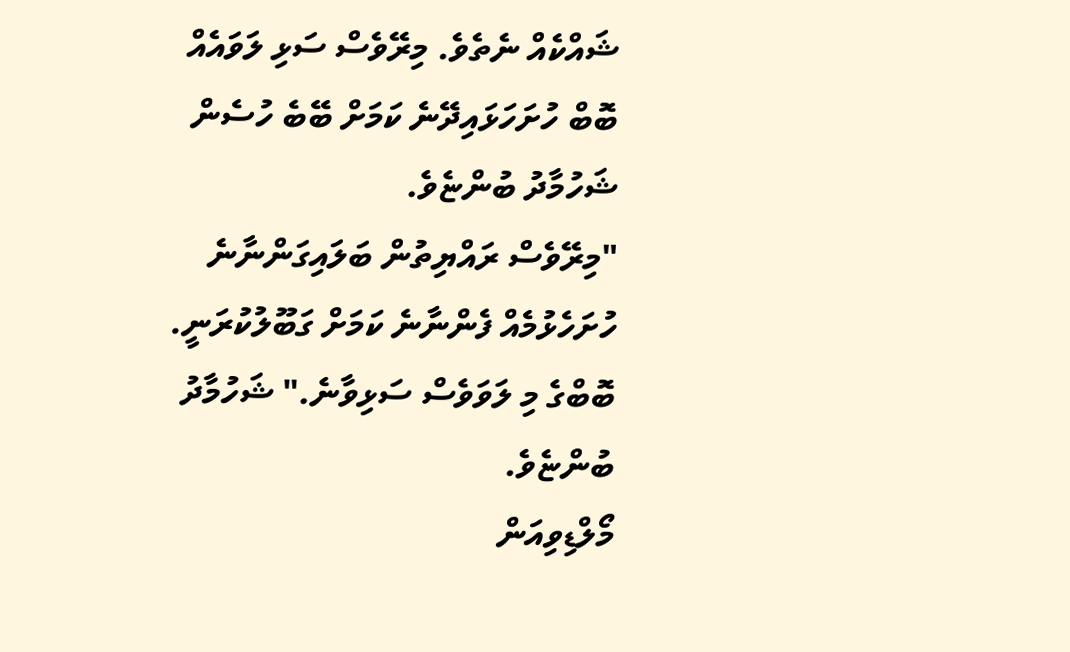ޝައްކެއް ނެތެވެ. މިރޭވެސް ސަޅި ލަވައެއް ބޮބް ހުށަހަޅައިދޭނެ ކަމަށް ބޭބެ ހުސެން ޝަހުމާދު ބުންޏެވެ.
"މިރޭވެސް ރައްޔިތުން ބަލައިގަންނާނެ ހުށަހެޅުމެއް ފެންނާނެ ކަމަށް ގަބޫލުކުރަނީ. ބޮބްގެ މި ލަވަވެސް ސަޅިވާނެ." ޝަހުމާދު ބުންޏެވެ.
މޯލްޑިވިއަން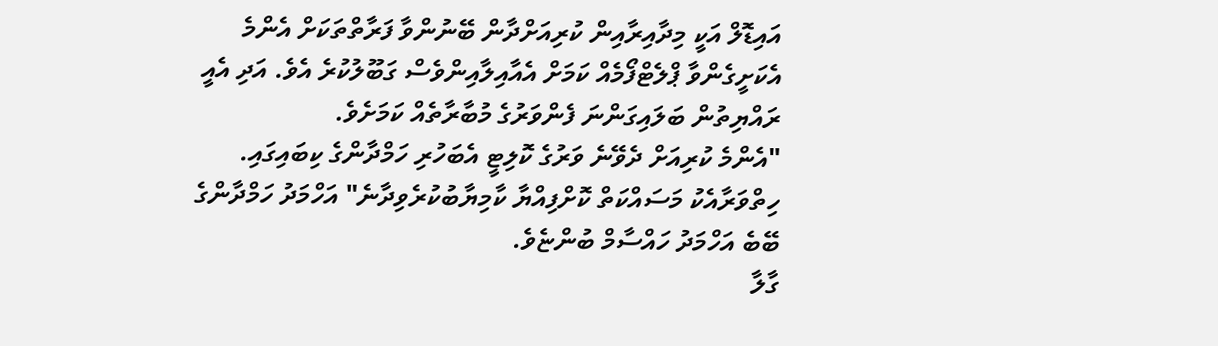އައިޑޮލް އަކީ މިދާއިރާއިން ކުރިއަށްދާން ބޭނުންވާ ފަރާތްތަކަށް އެންމެ އެކަށީގެންވާ ޕްލެޓްފޯމެއް ކަމަށް އެއާއިލާއިންވެސް ގަބޫލުކުރެ އެވެ. އަދި އެއީ ރައްޔިތުން ބަލައިގަންނަ ފެންވަރުގެ މުބާރާތެއް ކަމަށެވެ.
"އެންމެ ކުރިއަށް ދެވޭނެ ވަރުގެ ކޮލިޓީ އެބަހުރި ހަމްދާންގެ ކިބައިގައި. ހިތްވަރާއެކު މަސައްކަތް ކޮށްފިއްޔާ ކާމިޔާބުކުރެވިދާނެ" އަހްމަދު ހަމްދާންގެ ބޭބެ އަހްމަދު ހައްސާމް ބުންޏެވެ.
ގާލާ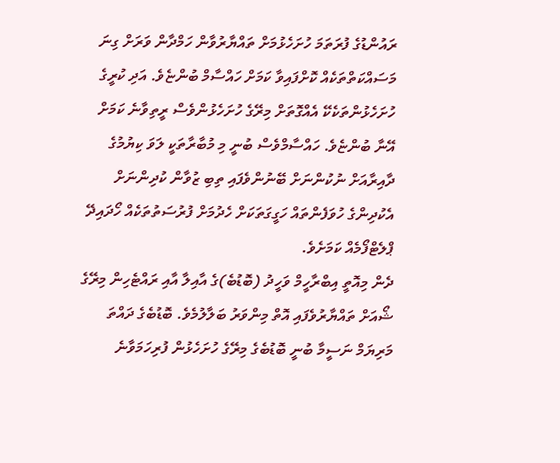ރައުންޑުގެ ފުރަތަމަ ހުށަހެޅުމަށް ތައްޔާރުވާން ހަމްދާން ވަރަށް ގިނަ މަސައްކަތްތަކެއް ކޮށްފައިވާ ކަމަށް ހައްސާމް ބުންޏެވެ. އަދި ކުރީގެ ހުށަހެޅުންތަކެކޭ އެއްގޮތަށް މިރޭގެ ހުށަހެޅުންވެސް ރީތިވާނެ ކަމަށް އޭނާ ބުންޏެވެ. ހައްސާމްވެސް ބުނީ މި މުބާރާތަކީ ލަވަ ކިޔުމުގެ ދާއިރާއަށް ނުކުންނަށް ބޭނުންވެފައި ތިބި ޒުވާން ކުދިންނަށް އެކުދިންގެ ހުވަފެންތައް ހަގީގަތަކަށް ހެދުމަށް ފުރުސަތުތަކެއް ހޯދައިދޭ ޕްލެޓްފޯމެއް ކަމަށެވެ.
ދެން މިއޮތީ އިބްރާހީމް ވަހީދު (ބޮޑުބެ)ގެ އާއިލާ އާއި ރައްޓެހިން މިރޭގެ ޝޯއަށް ތައްޔާރުވެފައި އޮތް މިންވަރު ބަލާލުމެވެ. ބޮޑުބެގެ ދައްތަ މަރިޔަމް ނަސީމާ ބުނީ ބޮޑުބެގެ މިރޭގެ ހުށަހެޅުން ފުރިހަމަވާނެ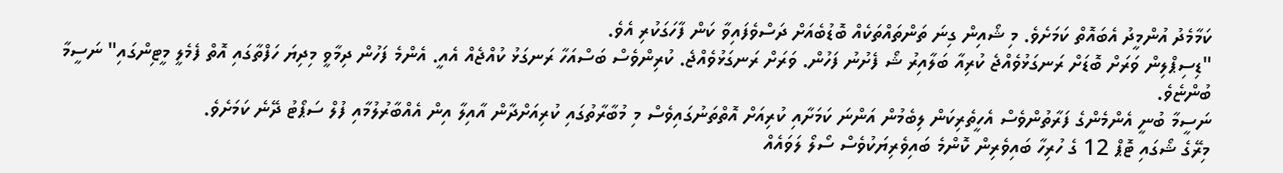ކަމާމެދު އުންމީދު އެބައޮތް ކަމަށެވެ. މި ޝޯއިން ގިނަ ތަންތައްތަކެއް ބޮޑުބެއަށް ދަސްވެފައިވާ ކަން ފާހަގަކުރި އެވެ.
"ޑިސިޕްލިން ވަރަށް ބޮޑަށް ރަނގަޅުވެއްޖެ ކުރިއާ ބަލާއިރު ޝޯ ފެށުނު ފަހުން. ވަރަށް ރަނގަޅުވެއްޖެ. ކުރިންވެސް ބަސްއަހާ ރަނގަޅު ކުއްޖެއް އެއީ. އެންމެ ފަހުން ދިމާވީ މިދިޔަ ހަފްތާގައި އޮތް ފެމެލީ މީޓިންގައި" ނަސީމާ ބުންޏެވެ.
ނަސީމާ ބުނީ އެންމެންގެ ފަރާތުންވެސް އެހީތެރިކަން ލިބެމުން އަންނަ ކަމަށާއި ކުރިއަށް އޮތްތަނުގައިވެސް މި މުބާރާތުގައި ކުރިއަށްދާން އާއިލާ އިން އެއްބާރުލުމާއި ފުލް ސަޕޯޓު ދޭނެ ކަމަށެވެ.
މިރޭގެ ޝޯގައި ޓޮޕް 12 ގެ ހުރިހާ ބައިވެރިން ކޮންމެ ބައިވެރިޔަކުވެސް ސޯލޯ ލަވައެއް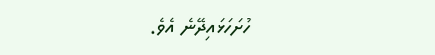ހުށަހަޅައިދޭނެ އެވެ.